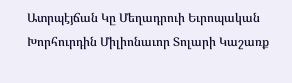Ատրպէյճան Կը Մեղադրուի Եւրոպական Խորհուրդին Միլիոնաւոր Տոլարի Կաշառք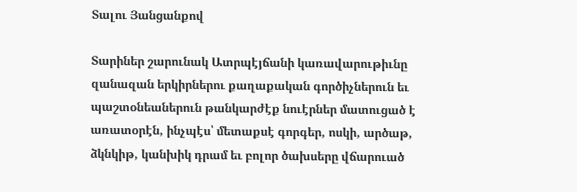Տալու Յանցանքով

Տարիներ շարունակ Ատրպէյճանի կառավարութիւնը զանազան երկիրներու քաղաքական գործիչներուն եւ պաշտօնեաներուն թանկարժէք նուէրներ մատուցած է առատօրէն, ինչպէս՝ մետաքսէ գորգեր, ոսկի, արծաթ, ձկնկիթ, կանխիկ դրամ եւ բոլոր ծախսերը վճարուած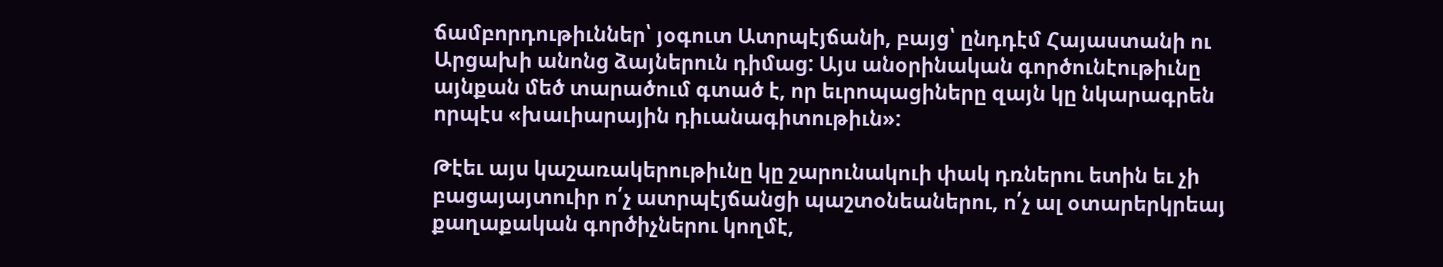ճամբորդութիւններ՝ յօգուտ Ատրպէյճանի, բայց՝ ընդդէմ Հայաստանի ու Արցախի անոնց ձայներուն դիմաց: Այս անօրինական գործունէութիւնը այնքան մեծ տարածում գտած է, որ եւրոպացիները զայն կը նկարագրեն որպէս «խաւիարային դիւանագիտութիւն»:

Թէեւ այս կաշառակերութիւնը կը շարունակուի փակ դռներու ետին եւ չի բացայայտուիր ո՛չ ատրպէյճանցի պաշտօնեաներու, ո՛չ ալ օտարերկրեայ քաղաքական գործիչներու կողմէ,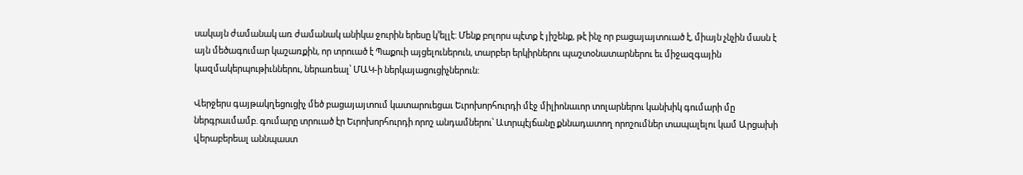սակայն ժամանակ առ ժամանակ անիկա ջուրին երեսը կ՚ելլէ: Մենք բոլորս պէտք է յիշենք, թէ ինչ որ բացայայտուած է, միայն չնչին մասն է այն մեծագումար կաշառքին, որ տրուած է Պաքուի այցելուներուն, տարբեր երկիրներու պաշտօնատարներու եւ միջազգային կազմակերպութիւններու, ներառեալ՝ ՄԱԿ-ի ներկայացուցիչներուն:

Վերջերս գայթակղեցուցիչ մեծ բացայայտում կատարուեցաւ Եւրոխորհուրդի մէջ միլիոնաւոր տոլարներու կանխիկ գումարի մը ներգրաւմամբ. գումարը տրուած էր Եւրոխորհուրդի որոշ անդամներու՝ Ատրպէյճանը քննադատող որոշումներ տապալելու կամ Արցախի վերաբերեալ աննպաստ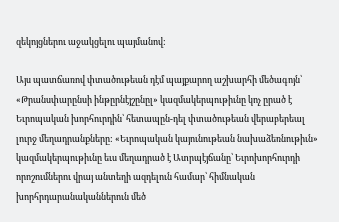զեկոյցներու աջակցելու պայմանով:

Այս պատճառով փտածութեան դէմ պայքարող աշխարհի մեծագոյն՝ «Թրանսփարընսի ինթըրնէյշընըլ» կազմակերպութիւնը կոչ ըրած է Եւրոպական խորհուրդին՝ հետապըն-դել փտածութեան վերաբերեալ լուրջ մեղադրանքները: «Եւրոպական կայունութեան նախաձեռնութիւն» կազմակերպութիւնը եւս մեղադրած է Ատրպէյճանը՝ Եւրոխորհուրդի որոշումներու վրայ անտեղի ազդելուն համար՝ հիմնական խորհրդարանականներուն մեծ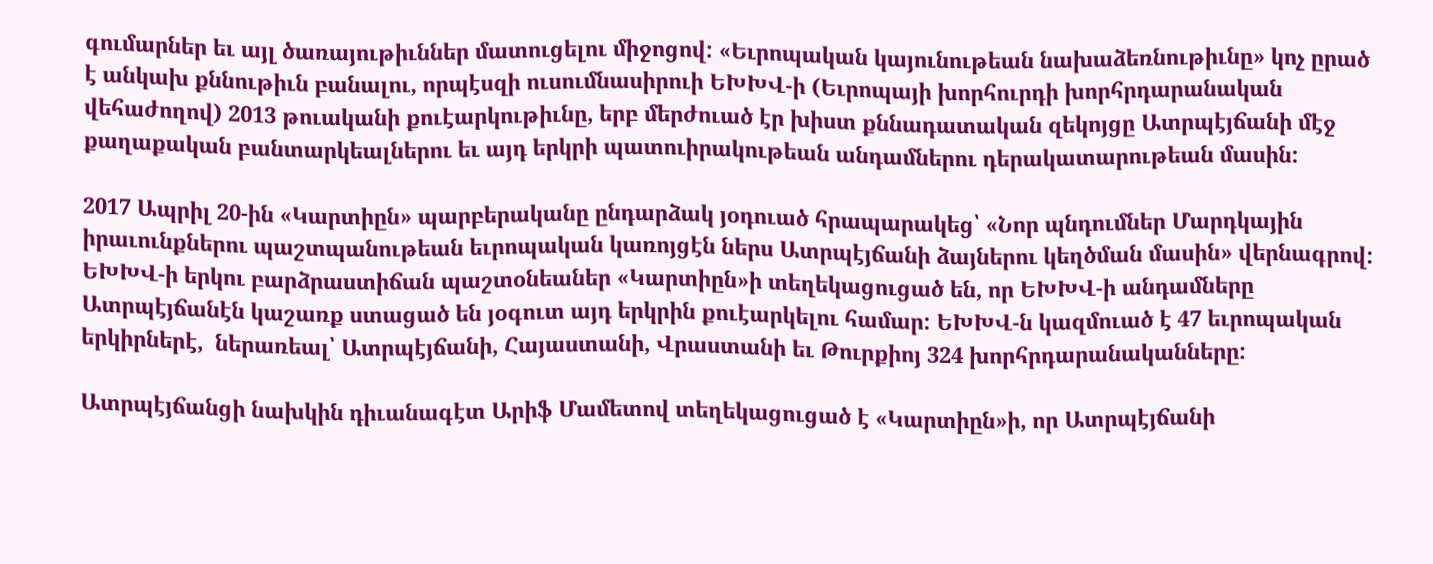գումարներ եւ այլ ծառայութիւններ մատուցելու միջոցով: «Եւրոպական կայունութեան նախաձեռնութիւնը» կոչ ըրած է անկախ քննութիւն բանալու, որպէսզի ուսումնասիրուի ԵԽԽՎ-ի (Եւրոպայի խորհուրդի խորհրդարանական վեհաժողով) 2013 թուականի քուէարկութիւնը, երբ մերժուած էր խիստ քննադատական զեկոյցը Ատրպէյճանի մէջ քաղաքական բանտարկեալներու եւ այդ երկրի պատուիրակութեան անդամներու դերակատարութեան մասին:

2017 Ապրիլ 20-ին «Կարտիըն» պարբերականը ընդարձակ յօդուած հրապարակեց՝ «Նոր պնդումներ Մարդկային իրաւունքներու պաշտպանութեան եւրոպական կառոյցէն ներս Ատրպէյճանի ձայներու կեղծման մասին» վերնագրով: ԵԽԽՎ-ի երկու բարձրաստիճան պաշտօնեաներ «Կարտիըն»ի տեղեկացուցած են, որ ԵԽԽՎ-ի անդամները Ատրպէյճանէն կաշառք ստացած են յօգուտ այդ երկրին քուէարկելու համար: ԵԽԽՎ-ն կազմուած է 47 եւրոպական երկիրներէ,  ներառեալ՝ Ատրպէյճանի, Հայաստանի, Վրաստանի եւ Թուրքիոյ 324 խորհրդարանականները:

Ատրպէյճանցի նախկին դիւանագէտ Արիֆ Մամետով տեղեկացուցած է «Կարտիըն»ի, որ Ատրպէյճանի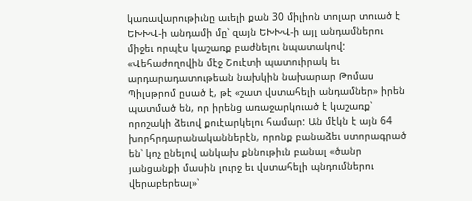կառավարութիւնը աւելի քան 30 միլիոն տոլար տուած է ԵԽԽՎ-ի անդամի մը՝ զայն ԵԽԽՎ-ի այլ անդամներու միջեւ որպէս կաշառք բաժնելու նպատակով: «Վեհաժողովին մէջ Շուէտի պատուիրակ եւ արդարադատութեան նախկին նախարար Թոմաս Պիլսթրոմ ըսած է, թէ «շատ վստահելի անդամներ» իրեն պատմած են, որ իրենց առաջարկուած է կաշառք՝ որոշակի ձեւով քուէարկելու համար: Ան մէկն է այն 64 խորհրդարանականներէն, որոնք բանաձեւ ստորագրած են՝ կոչ ընելով անկախ քննութիւն բանալ «ծանր յանցանքի մասին լուրջ եւ վստահելի պնդումներու վերաբերեալ»՝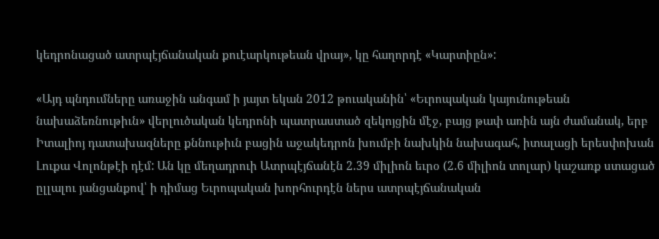կեդրոնացած ատրպէյճանական քուէարկութեան վրայ», կը հաղորդէ «Կարտիըն»:

«Այդ պնդումները առաջին անգամ ի յայտ եկան 2012 թուականին՝ «Եւրոպական կայունութեան նախաձեռնութիւն» վերլուծական կեդրոնի պատրաստած զեկոյցին մէջ, բայց թափ առին այն ժամանակ, երբ Իտալիոյ դատախազները քննութիւն բացին աջակեդրոն խումբի նախկին նախագահ, իտալացի երեսփոխան Լուքա Վոլոնթէի դէմ: Ան կը մեղադրուի Ատրպէյճանէն 2.39 միլիոն եւրօ (2.6 միլիոն տոլար) կաշառք ստացած ըլլալու յանցանքով՝ ի դիմաց Եւրոպական խորհուրդէն ներս ատրպէյճանական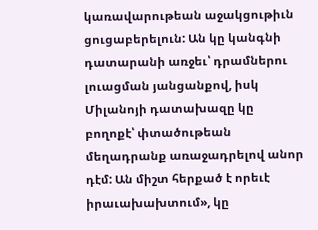կառավարութեան աջակցութիւն ցուցաբերելուն: Ան կը կանգնի դատարանի առջեւ՝ դրամներու լուացման յանցանքով, իսկ Միլանոյի դատախազը կը բողոքէ՝ փտածութեան մեղադրանք առաջադրելով անոր դէմ: Ան միշտ հերքած է որեւէ իրաւախախտում», կը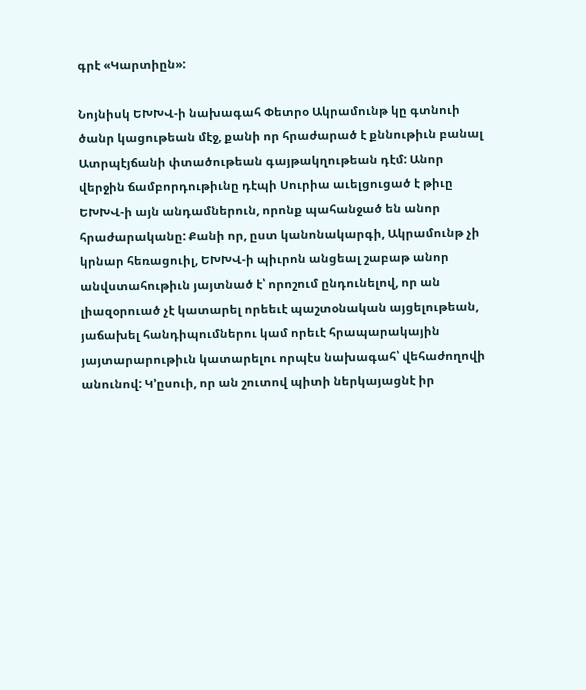գրէ «Կարտիըն»:

Նոյնիսկ ԵԽԽՎ-ի նախագահ Փետրօ Ակրամունթ կը գտնուի ծանր կացութեան մէջ, քանի որ հրաժարած է քննութիւն բանալ Ատրպէյճանի փտածութեան գայթակղութեան դէմ: Անոր վերջին ճամբորդութիւնը դէպի Սուրիա աւելցուցած է թիւը ԵԽԽՎ-ի այն անդամներուն, որոնք պահանջած են անոր հրաժարականը: Քանի որ, ըստ կանոնակարգի, Ակրամունթ չի կրնար հեռացուիլ, ԵԽԽՎ-ի պիւրոն անցեալ շաբաթ անոր անվստահութիւն յայտնած է՝ որոշում ընդունելով, որ ան լիազօրուած չէ կատարել որեեւէ պաշտօնական այցելութեան, յաճախել հանդիպումներու կամ որեւէ հրապարակային յայտարարութիւն կատարելու որպէս նախագահ՝ վեհաժողովի անունով: Կ՚ըսուի, որ ան շուտով պիտի ներկայացնէ իր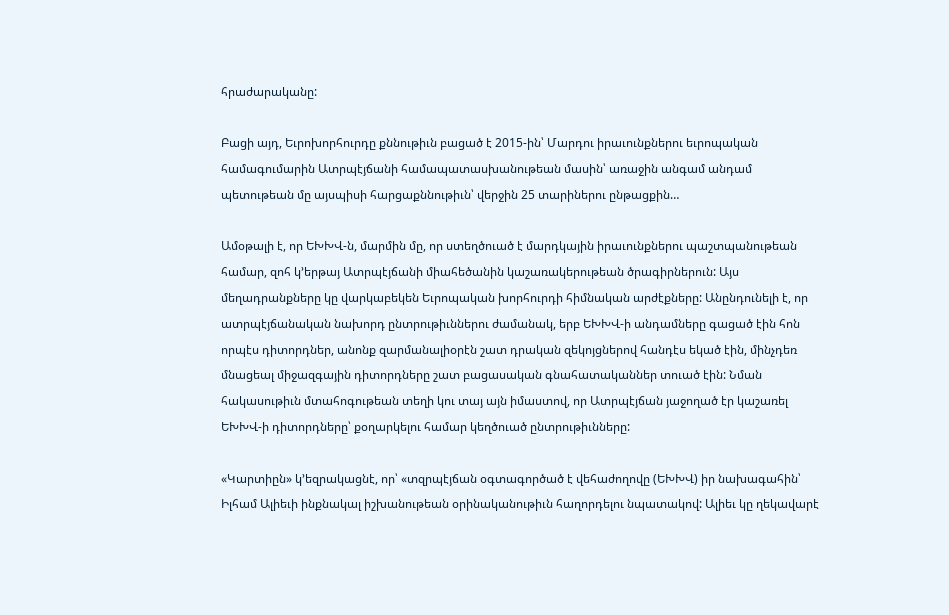հրաժարականը:

Բացի այդ, Եւրոխորհուրդը քննութիւն բացած է 2015-ին՝ Մարդու իրաւունքներու եւրոպական համագումարին Ատրպէյճանի համապատասխանութեան մասին՝ առաջին անգամ անդամ պետութեան մը այսպիսի հարցաքննութիւն՝ վերջին 25 տարիներու ընթացքին…

Ամօթալի է, որ ԵԽԽՎ-ն, մարմին մը, որ ստեղծուած է մարդկային իրաւունքներու պաշտպանութեան համար, զոհ կ՚երթայ Ատրպէյճանի միահեծանին կաշառակերութեան ծրագիրներուն: Այս մեղադրանքները կը վարկաբեկեն Եւրոպական խորհուրդի հիմնական արժէքները: Անընդունելի է, որ ատրպէյճանական նախորդ ընտրութիւններու ժամանակ, երբ ԵԽԽՎ-ի անդամները գացած էին հոն որպէս դիտորդներ, անոնք զարմանալիօրէն շատ դրական զեկոյցներով հանդէս եկած էին, մինչդեռ մնացեալ միջազգային դիտորդները շատ բացասական գնահատականներ տուած էին: Նման հակասութիւն մտահոգութեան տեղի կու տայ այն իմաստով, որ Ատրպէյճան յաջողած էր կաշառել ԵԽԽՎ-ի դիտորդները՝ քօղարկելու համար կեղծուած ընտրութիւնները:

«Կարտիըն» կ՚եզրակացնէ, որ՝ «տզրպէյճան օգտագործած է վեհաժողովը (ԵԽԽՎ) իր նախագահին՝ Իլհամ Ալիեւի ինքնակալ իշխանութեան օրինականութիւն հաղորդելու նպատակով: Ալիեւ կը ղեկավարէ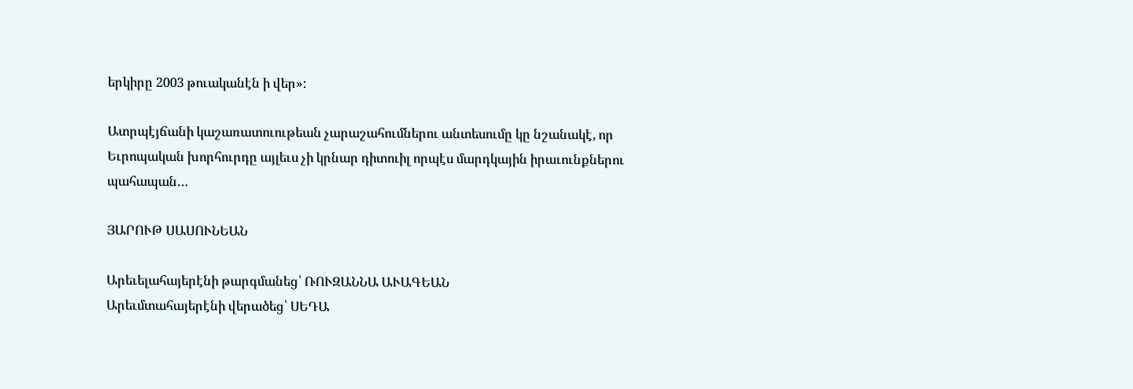երկիրը 2003 թուականէն ի վեր»:

Ատրպէյճանի կաշառատուութեան չարաշահումներու անտեսումը կը նշանակէ, որ Եւրոպական խորհուրդը այլեւս չի կրնար դիտուիլ որպէս մարդկային իրաւունքներու պահապան…

ՅԱՐՈՒԹ ՍԱՍՈՒՆԵԱՆ

Արեւելահայերէնի թարգմանեց՝ ՌՈՒԶԱՆՆԱ ԱՒԱԳԵԱՆ
Արեւմտահայերէնի վերածեց՝ ՍԵԴԱ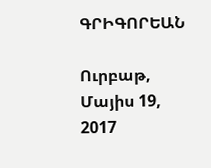ԳՐԻԳՈՐԵԱՆ

Ուրբաթ, Մայիս 19, 2017